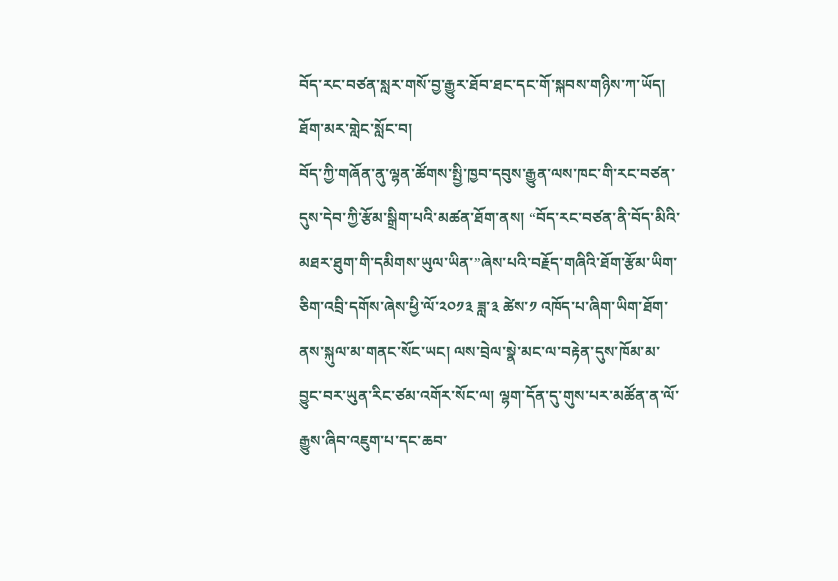བོད་རང་བཙན་སླར་གསོ་བྱ་རྒྱུར་ཐོབ་ཐང་དང་གོ་སྐབས་གཉིས་ཀ་ཡོད།
ཐོག་མར་གླེང་སློང་བ།
བོད་ཀྱི་གཞོན་ནུ་ལྷན་ཚོགས་སྤྱི་ཁྱབ་དབུས་རྒྱུན་ལས་ཁང་གི་རང་བཙན་དུས་དེབ་ཀྱི་རྩོམ་སྒྲིག་པའི་མཚན་ཐོག་ནས། “བོད་རང་བཙན་ནི་བོད་མིའི་མཐར་ཐུག་གི་དམིགས་ཡུལ་ཡིན་”ཞེས་པའི་བརྗོད་གཞིའི་ཐོག་རྩོམ་ཡིག་ཅིག་འབྲི་དགོས་ཞེས་ཕྱི་ལོ་༢༠༡༣ ཟླ་༣ ཚེས་༡ འཁོད་པ་ཞིག་ཡིག་ཐོག་ནས་སྐུལ་མ་གནང་སོང་ཡང། ལས་བྲེལ་སྣེ་མང་ལ་བརྟེན་དུས་ཁོམ་མ་བྱུང་བར་ཡུན་རིང་ཙམ་འགོར་སོང་ལ། ལྷག་དོན་དུ་གུས་པར་མཚོན་ན་ལོ་རྒྱུས་ཞིབ་འཇུག་པ་དང་ཆབ་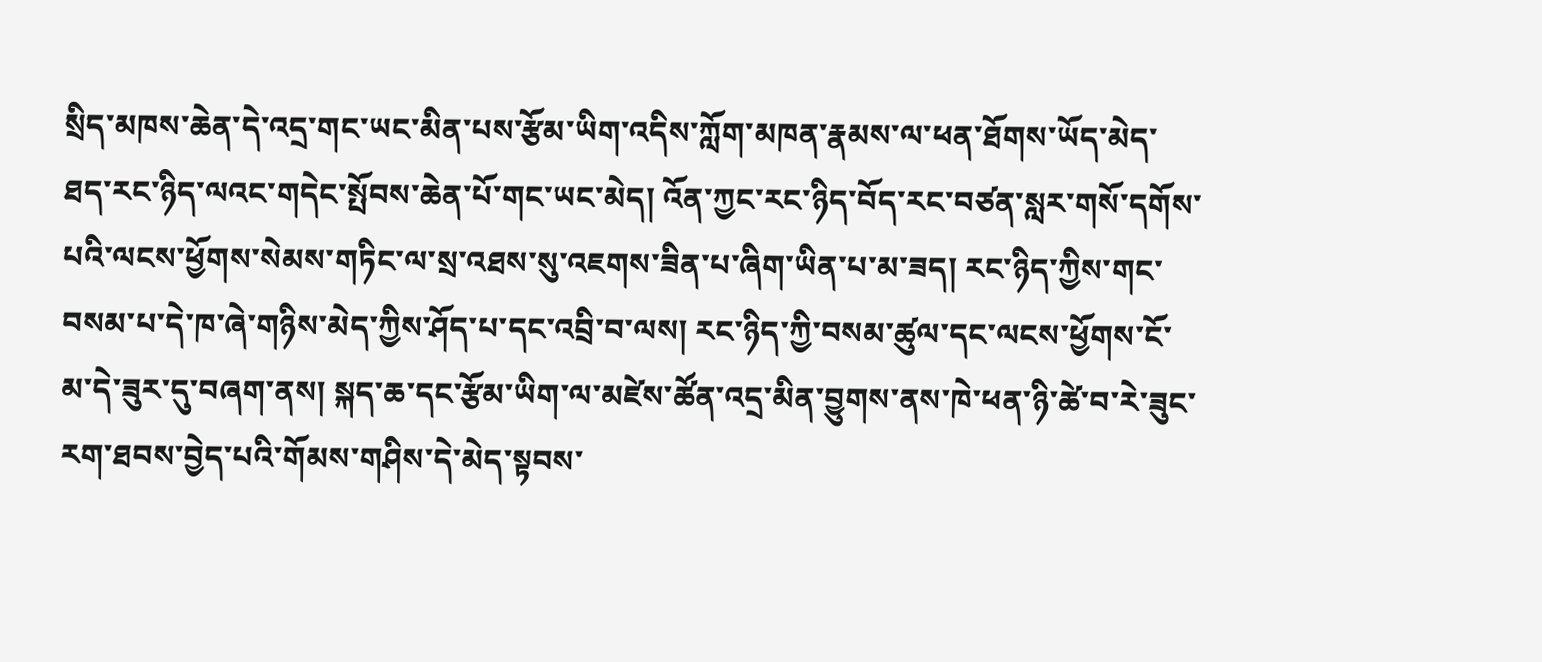སྲིད་མཁས་ཆེན་དེ་འདྲ་གང་ཡང་མིན་པས་རྩོམ་ཡིག་འདིས་ཀློག་མཁན་རྣམས་ལ་ཕན་ཐོགས་ཡོད་མེད་ཐད་རང་ཉིད་ལའང་གདེང་སྤོབས་ཆེན་པོ་གང་ཡང་མེད། འོན་ཀྱང་རང་ཉིད་བོད་རང་བཙན་སླར་གསོ་དགོས་པའི་ལངས་ཕྱོགས་སེམས་གཏིང་ལ་སྲ་འཐས་སུ་འཇགས་ཟིན་པ་ཞིག་ཡིན་པ་མ་ཟད། རང་ཉིད་ཀྱིས་གང་བསམ་པ་དེ་ཁ་ཞེ་གཉིས་མེད་ཀྱིས་ཤོད་པ་དང་འབྲི་བ་ལས། རང་ཉིད་ཀྱི་བསམ་ཚུལ་དང་ལངས་ཕྱོགས་ངོ་མ་དེ་ཟུར་དུ་བཞག་ནས། སྐད་ཆ་དང་རྩོམ་ཡིག་ལ་མཛེས་ཚོན་འདྲ་མིན་བྱུགས་ནས་ཁེ་ཕན་ཉི་ཚེ་བ་རེ་ཟུང་རག་ཐབས་བྱེད་པའི་གོམས་གཤིས་དེ་མེད་སྟབས་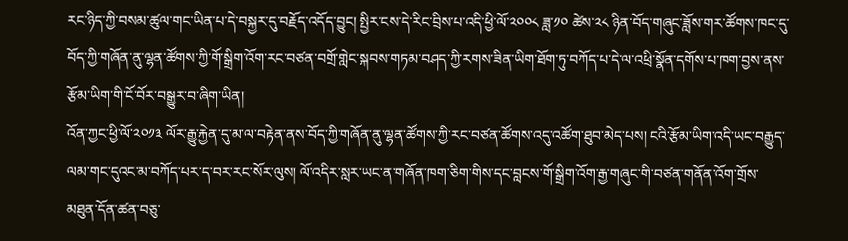རང་ཉིད་ཀྱི་བསམ་ཚུལ་གང་ཡིན་པ་དེ་བསྐྱར་དུ་བརྗོད་འདོད་བྱུང། སྤྱིར་ངས་དེ་རིང་བྲིས་པ་འདི་ཕྱི་ལོ་༢༠༠༨ ཟླ་༡༠ ཚེས་༢༨ ཉིན་བོད་གཞུང་ཟློས་གར་ཚོགས་ཁང་དུ་བོད་ཀྱི་གཞོན་ནུ་ལྷན་ཚོགས་ཀྱི་གོ་སྒྲིག་འོག་རང་བཙན་བགྲོ་གླེང་སྐབས་གཏམ་བཤད་ཀྱི་རགས་ཟིན་ཡིག་ཐོག་ཏུ་བཀོད་པ་དེ་ལ་འཕྲི་སྣོན་དགོས་པ་ཁག་བྱས་ནས་རྩོམ་ཡིག་གི་ངོ་བོར་བསྒྱུར་བ་ཞིག་ཡིན།
འོན་ཀྱང་ཕྱི་ལོ་༢༠༡༣ ལོར་རྒྱུ་རྐྱེན་དུ་མ་ལ་བརྟེན་ནས་བོད་ཀྱི་གཞོན་ནུ་ལྷན་ཚོགས་ཀྱི་རང་བཙན་ཚོགས་འདུ་འཚོག་ཐུབ་མེད་པས། ངའི་རྩོམ་ཡིག་འདི་ཡང་བརྒྱུད་ལམ་གང་དུའང་མ་བཀོད་པར་ད་བར་རང་སོར་ལུས། ལོ་འདིར་སླར་ཡང་ན་གཞོན་ཁག་ཅིག་གིས་དང་བླངས་གོ་སྒྲིག་འོག་རྒྱ་གཞུང་གི་བཙན་གནོན་འོག་གྲོས་མཐུན་དོན་ཚན་བཅུ་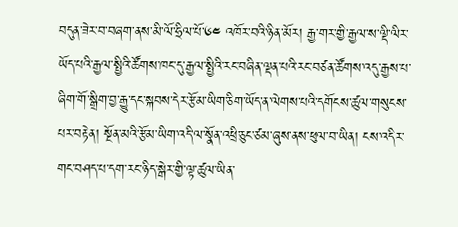བདུན་ཟེར་བ་བཞག་ནས་མི་ལོ་ཧྲིལ་པོ་༦༤ འཁོར་བའི་ཉིན་མོར། རྒྱ་གར་གྱི་རྒྱལ་ས་ལྡི་ལིར་ཡོད་པའི་རྒྱལ་སྤྱིའི་ཚོགས་ཁང་དུ་རྒྱལ་སྤྱིའི་རང་བཞིན་ལྡན་པའི་རང་བཙན་ཚོགས་འདུ་རྒྱས་པ་ཞིག་གོ་སྒྲིག་བྱ་རྒྱུ་དང་སྐབས་དེར་རྩོམ་ཡིག་ཅིག་ཡོད་ན་ལེགས་པའི་དགོངས་ཚུལ་གསུངས་པར་བརྟེན། སྔོན་མའི་རྩོམ་ཡིག་འདི་ལ་སྣོན་འཕྲི་ཅུང་ཙམ་ཞུས་ནས་ཕུལ་བ་ཡིན། ངས་འདིར་གང་བཤད་པ་དག་རང་ཉིད་སྒེར་གྱི་ལྟ་ཚུལ་ཡིན་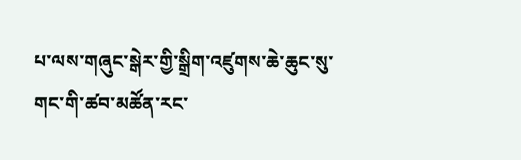པ་ལས་གཞུང་སྒེར་གྱི་སྒྲིག་འཛུགས་ཆེ་ཆུང་སུ་གང་གི་ཚབ་མཚོན་རང་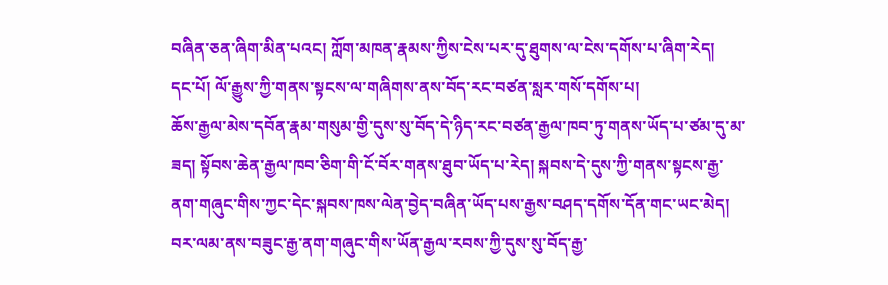བཞིན་ཅན་ཞིག་མིན་པའང། ཀློག་མཁན་རྣམས་ཀྱིས་ངེས་པར་དུ་ཐུགས་ལ་ངེས་དགོས་པ་ཞིག་རེད།
དང་པོ། ལོ་རྒྱུས་ཀྱི་གནས་སྟངས་ལ་གཞིགས་ནས་བོད་རང་བཙན་སླར་གསོ་དགོས་པ།
ཆོས་རྒྱལ་མེས་དབོན་རྣམ་གསུམ་གྱི་དུས་སུ་བོད་དེ་ཉིད་རང་བཙན་རྒྱལ་ཁབ་ཏུ་གནས་ཡོད་པ་ཙམ་དུ་མ་ཟད། སྟོབས་ཆེན་རྒྱལ་ཁབ་ཅིག་གི་ངོ་བོར་གནས་ཐུབ་ཡོད་པ་རེད། སྐབས་དེ་དུས་ཀྱི་གནས་སྟངས་རྒྱ་ནག་གཞུང་གིས་ཀྱང་དེང་སྐབས་ཁས་ལེན་བྱེད་བཞིན་ཡོད་པས་རྒྱས་བཤད་དགོས་དོན་གང་ཡང་མེད།
བར་ལམ་ནས་བཟུང་རྒྱ་ནག་གཞུང་གིས་ཡོན་རྒྱལ་རབས་ཀྱི་དུས་སུ་བོད་རྒྱ་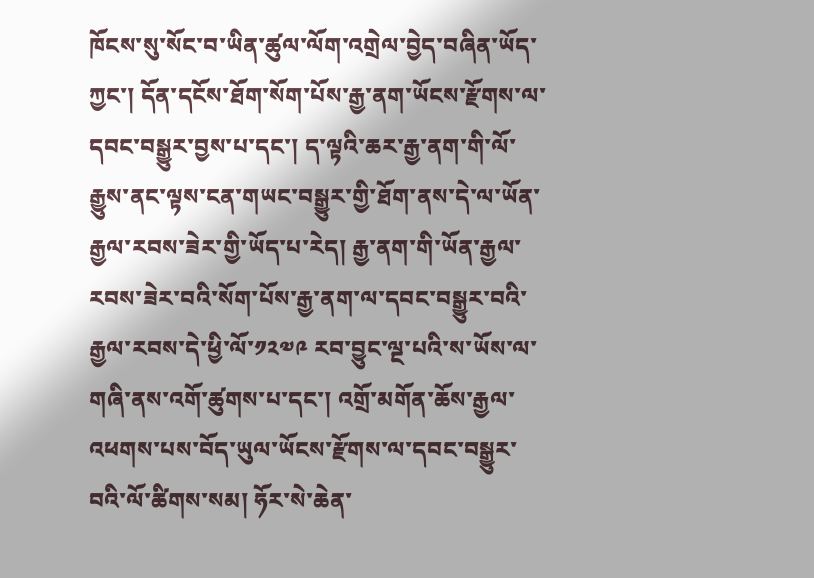ཁོངས་སུ་སོང་བ་ཡིན་ཚུལ་ལོག་འགྲེལ་བྱེད་བཞིན་ཡོད་ཀྱང་། དོན་དངོས་ཐོག་སོག་པོས་རྒྱ་ནག་ཡོངས་རྫོགས་ལ་དབང་བསྒྱུར་བྱས་པ་དང་། ད་ལྟའི་ཆར་རྒྱ་ནག་གི་ལོ་རྒྱུས་ནང་ལྟས་ངན་གཡང་བསྒྱུར་གྱི་ཐོག་ནས་དེ་ལ་ཡོན་རྒྱལ་རབས་ཟེར་གྱི་ཡོད་པ་རེད། རྒྱ་ནག་གི་ཡོན་རྒྱལ་རབས་ཟེར་བའི་སོག་པོས་རྒྱ་ནག་ལ་དབང་བསྒྱུར་བའི་རྒྱལ་རབས་དེ་ཕྱི་ལོ་༡༢༧༩ རབ་བྱུང་ལྔ་པའི་ས་ཡོས་ལ་གཞི་ནས་འགོ་ཚུགས་པ་དང་། འགྲོ་མགོན་ཆོས་རྒྱལ་འཕགས་པས་བོད་ཡུལ་ཡོངས་རྫོགས་ལ་དབང་བསྒྱུར་བའི་ལོ་ཚིགས་སམ། ཧོར་སེ་ཆེན་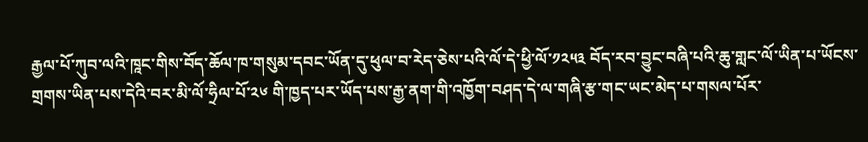རྒྱལ་པོ་ཀུབ་ལའི་ཁཱང་གིས་བོད་ཆོལ་ཁ་གསུམ་དབང་ཡོན་དུ་ཕུལ་བ་རེད་ཅེས་པའི་ལོ་དེ་ཕྱི་ལོ་༡༢༥༣ བོད་རབ་བྱུང་བཞི་པའི་ཆུ་གླང་ལོ་ཡིན་པ་ཡོངས་གྲགས་ཡིན་པས་དེའི་བར་མི་ལོ་ཧྲིལ་པོ་༢༦ གི་ཁྱད་པར་ཡོད་པས་རྒྱ་ནག་གི་འཁྱོག་བཤད་དེ་ལ་གཞི་རྩ་གང་ཡང་མེད་པ་གསལ་པོར་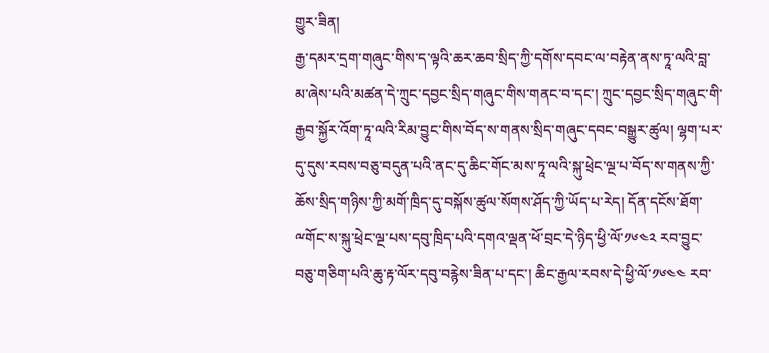གྱུར་ཟིན།
རྒྱ་དམར་དྲག་གཞུང་གིས་ད་ལྟའི་ཆར་ཆབ་སྲིད་ཀྱི་དགོས་དབང་ལ་བརྟེན་ནས་ཏཱ་ལའི་བླ་མ་ཞེས་པའི་མཚན་དེ་ཀྲུང་དབྱང་སྲིད་གཞུང་གིས་གནང་བ་དང་། ཀྲུང་དབྱང་སྲིད་གཞུང་གི་རྒྱབ་སྐྱོར་འོག་ཏཱ་ལའི་རིམ་བྱུང་གིས་བོད་ས་གནས་སྲིད་གཞུང་དབང་བསྒྱུར་ཚུལ། ལྷག་པར་དུ་དུས་རབས་བཅུ་བདུན་པའི་ནང་དུ་ཆིང་གོང་མས་ཏཱ་ལའི་སྐུ་ཕྲེང་ལྔ་པ་བོད་ས་གནས་ཀྱི་ཆོས་སྲིད་གཉིས་ཀྱི་མགོ་ཁྲིད་དུ་བསྐོས་ཚུལ་སོགས་ཤོད་ཀྱི་ཡོད་པ་རེད། དོན་དངོས་ཐོག་ྋགོང་ས་སྐུ་ཕྲེང་ལྔ་པས་དབུ་ཁྲིད་པའི་དགའ་ལྡན་ཕོ་བྲང་དེ་ཉིད་ཕྱི་ལོ་༡༦༤༢ རབ་བྱུང་བཅུ་གཅིག་པའི་ཆུ་རྟ་ལོར་དབུ་བརྙེས་ཟིན་པ་དང་། ཆིང་རྒྱལ་རབས་དེ་ཕྱི་ལོ་༡༦༤༤ རབ་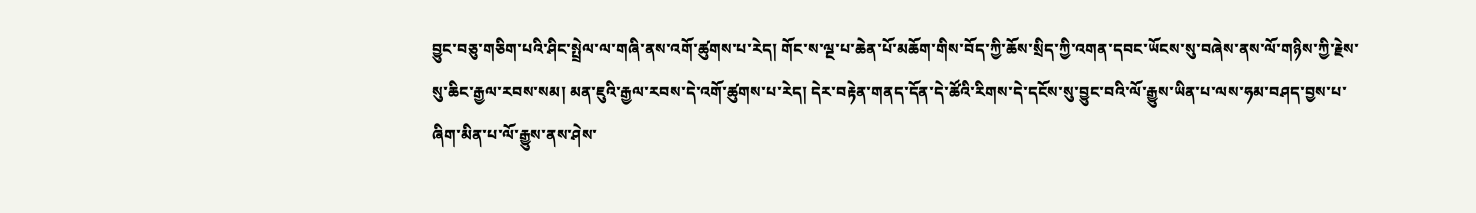བྱུང་བཅུ་གཅིག་པའི་ཤིང་སྤྲེལ་ལ་གཞི་ནས་འགོ་ཚུགས་པ་རེད། གོང་ས་ལྔ་པ་ཆེན་པོ་མཆོག་གིས་བོད་ཀྱི་ཆོས་སྲིད་ཀྱི་འགན་དབང་ཡོངས་སུ་བཞེས་ནས་ལོ་གཉིས་ཀྱི་རྗེས་སུ་ཆིང་རྒྱལ་རབས་སམ། མན་ཇུའི་རྒྱལ་རབས་དེ་འགོ་ཚུགས་པ་རེད། དེར་བརྟེན་གནད་དོན་དེ་ཚོའི་རིགས་དེ་དངོས་སུ་བྱུང་བའི་ལོ་རྒྱུས་ཡིན་པ་ལས་ཧམ་བཤད་བྱས་པ་ཞིག་མིན་པ་ལོ་རྒྱུས་ནས་ཤེས་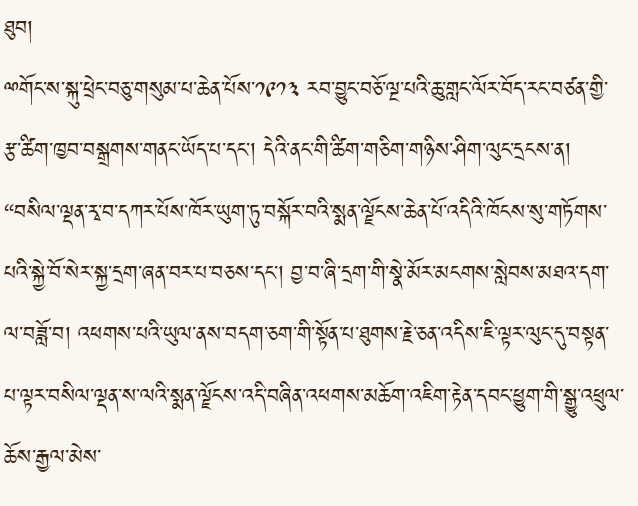ཐུབ།
ྋགོང་ས་སྐུ་ཕྲེང་བཅུ་གསུམ་པ་ཆེན་པོས་༡༩༡༣ རབ་བྱུང་བཅོ་ལྔ་པའི་ཆུ་གླང་ལོར་བོད་རང་བཙན་གྱི་རྩ་ཚིག་ཁྱབ་བསྒྲགས་གནང་ཡོད་པ་དང་། དེའི་ནང་གི་ཚིག་གཅིག་གཉིས་ཤིག་ལུང་དྲངས་ན། “བསིལ་ལྡན་རྭ་བ་དཀར་པོས་ཁོར་ཡུག་ཏུ་བསྐོར་བའི་སྨན་ལྗོངས་ཆེན་པོ་འདིའི་ཁོངས་སུ་གཏོགས་པའི་སྐྱེ་བོ་སེར་སྐྱ་དྲག་ཞན་བར་པ་བཅས་དང་། བྱ་བ་ཞི་དྲག་གི་སྣེ་མོར་མངགས་སླེབས་མཐའ་དག་ལ་བཟློ་བ། འཕགས་པའི་ཡུལ་ནས་བདག་ཅག་གི་སྟོན་པ་ཐུགས་རྗེ་ཅན་འདིས་ཇི་ལྟར་ལུང་དུ་བསྟན་པ་ལྟར་བསིལ་ལྡན་ས་ལའི་སྨན་ལྗོངས་འདི་བཞིན་འཕགས་མཆོག་འཇིག་རྟེན་དབང་ཕྱུག་གི་སྒྱུ་འཕྲུལ་ཆོས་རྒྱལ་མེས་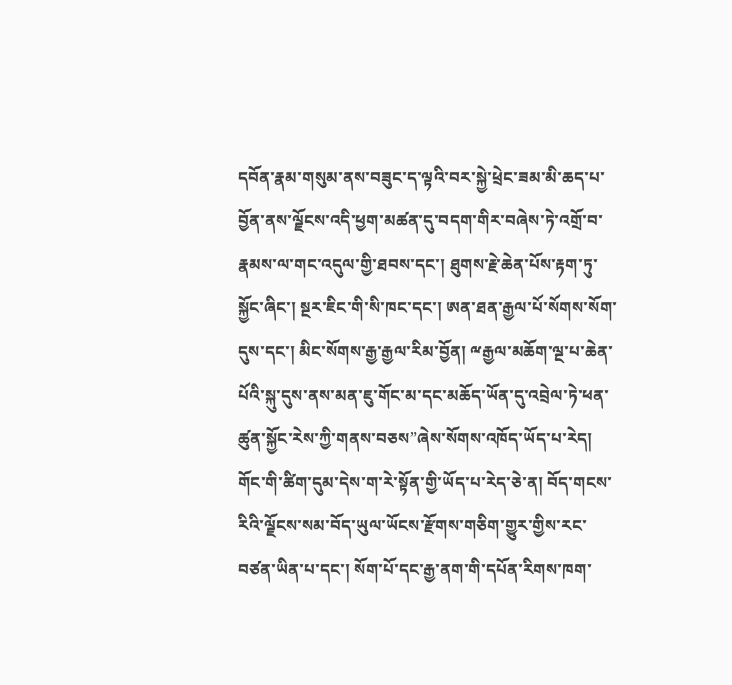དབོན་རྣམ་གསུམ་ནས་བཟུང་ད་ལྟའི་བར་སྐྱེ་ཕྲེང་ཟམ་མི་ཆད་པ་བྱོན་ནས་ལྗོངས་འདི་ཕྱག་མཚན་དུ་བདག་གིར་བཞེས་ཏེ་འགྲོ་བ་རྣམས་ལ་གང་འདུལ་གྱི་ཐབས་དང་། ཐུགས་རྗེ་ཆེན་པོས་རྟག་ཏུ་སྐྱོང་ཞིང་། སྔར་ཇིང་གི་སི་ཁང་དང་། ཨན་ཐན་རྒྱལ་པོ་སོགས་སོག་དུས་དང་། མིང་སོགས་རྒྱ་རྒྱལ་རིམ་བྱོན། ྋརྒྱལ་མཆོག་ལྔ་པ་ཆེན་པོའི་སྐུ་དུས་ནས་མན་ཇུ་གོང་མ་དང་མཆོད་ཡོན་དུ་འབྲེལ་ཏེ་ཕན་ཚུན་སྐྱོང་རེས་ཀྱི་གནས་བཅས”ཞེས་སོགས་འཁོད་ཡོད་པ་རེད། གོང་གི་ཚིག་དུམ་དེས་ག་རེ་སྟོན་གྱི་ཡོད་པ་རེད་ཅེ་ན། བོད་གངས་རིའི་ལྗོངས་སམ་བོད་ཡུལ་ཡོངས་རྫོགས་གཅིག་གྱུར་གྱིས་རང་བཙན་ཡིན་པ་དང་། སོག་པོ་དང་རྒྱ་ནག་གི་དཔོན་རིགས་ཁག་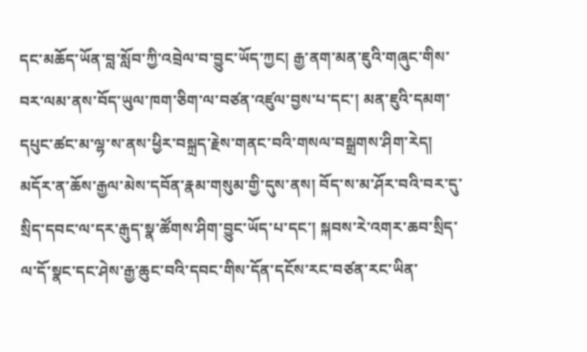དང་མཆོད་ཡོན་བླ་སློབ་ཀྱི་འབྲེལ་བ་བྱུང་ཡོད་ཀྱང། རྒྱ་ནག་མན་ཇུའི་གཞུང་གིས་བར་ལམ་ནས་བོད་ཡུལ་ཁག་ཅིག་ལ་བཙན་འཛུལ་བྱས་པ་དང་། མན་ཇུའི་དམག་དཔུང་ཚང་མ་ལྷ་ས་ནས་ཕྱིར་བསྐྲད་རྗེས་གནང་བའི་གསལ་བསྒྲགས་ཤིག་རེད།
མདོར་ན་ཆོས་རྒྱལ་མེས་དབོན་རྣམ་གསུམ་གྱི་དུས་ནས། བོད་ས་མ་ཤོར་བའི་བར་དུ་སྲིད་དབང་ལ་དར་རྒུད་སྣ་ཚོགས་ཤིག་བྱུང་ཡོད་པ་དང་། སྐབས་རེ་འགར་ཆབ་སྲིད་ལ་དོ་སྣང་དང་ཤེས་རྒྱ་ཆུང་བའི་དབང་གིས་དོན་དངོས་རང་བཙན་རང་ཡིན་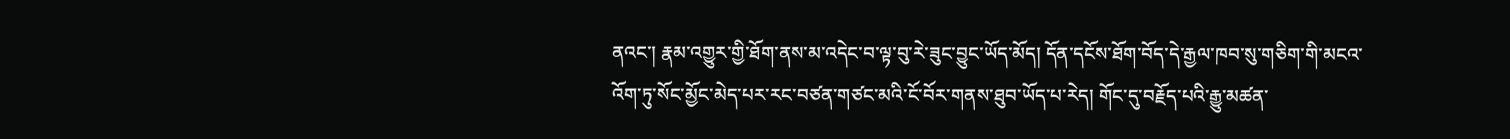ནའང་། རྣམ་འགྱུར་གྱི་ཐོག་ནས་མ་འདེང་བ་ལྟ་བུ་རེ་ཟུང་བྱུང་ཡོད་མོད། དོན་དངོས་ཐོག་བོད་དེ་རྒྱལ་ཁབ་སུ་གཅིག་གི་མངའ་འོག་ཏུ་སོང་མྱོང་མེད་པར་རང་བཙན་གཙང་མའི་ངོ་བོར་གནས་ཐུབ་ཡོད་པ་རེད། གོང་དུ་བརྗོད་པའི་རྒྱུ་མཚན་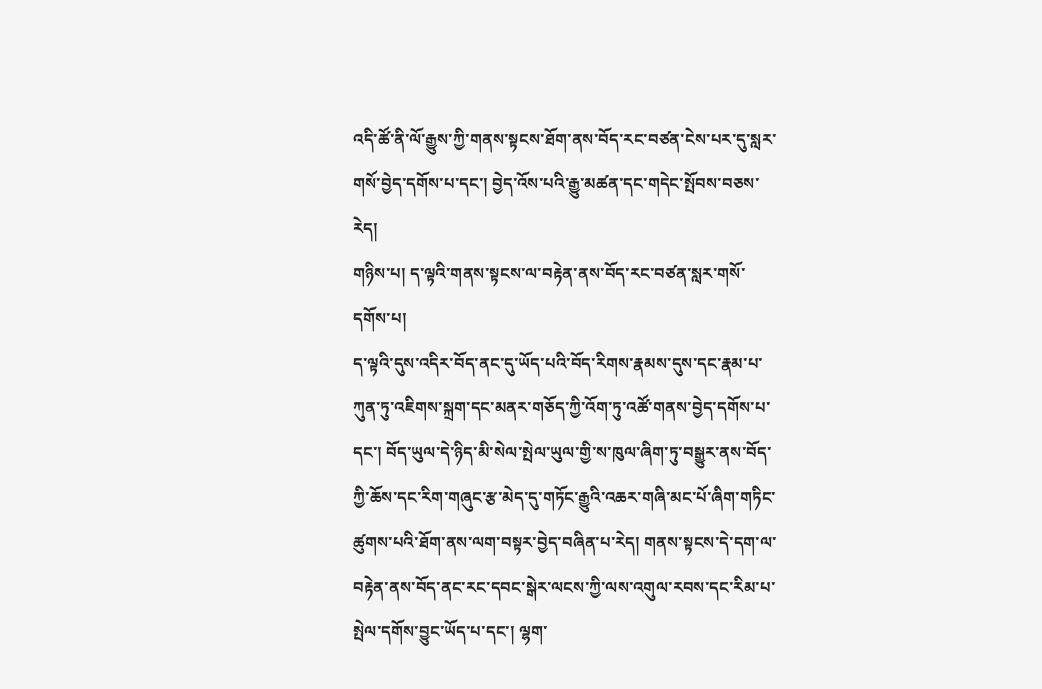འདི་ཚོ་ནི་ལོ་རྒྱུས་ཀྱི་གནས་སྟངས་ཐོག་ནས་བོད་རང་བཙན་ངེས་པར་དུ་སླར་གསོ་བྱེད་དགོས་པ་དང་། བྱེད་འོས་པའི་རྒྱུ་མཚན་དང་གདེང་སྤོབས་བཅས་རེད།
གཉིས་པ། ད་ལྟའི་གནས་སྟངས་ལ་བརྟེན་ནས་བོད་རང་བཙན་སླར་གསོ་དགོས་པ།
ད་ལྟའི་དུས་འདིར་བོད་ནང་དུ་ཡོད་པའི་བོད་རིགས་རྣམས་དུས་དང་རྣམ་པ་ཀུན་ཏུ་འཇིགས་སྐྲག་དང་མནར་གཅོད་ཀྱི་འོག་ཏུ་འཚོ་གནས་བྱེད་དགོས་པ་དང་། བོད་ཡུལ་དེ་ཉིད་མི་སེལ་སྤེལ་ཡུལ་གྱི་ས་ཁུལ་ཞིག་ཏུ་བསྒྱུར་ནས་བོད་ཀྱི་ཆོས་དང་རིག་གཞུང་རྩ་མེད་དུ་གཏོང་རྒྱུའི་འཆར་གཞི་མང་པོ་ཞིག་གཏིང་ཚུགས་པའི་ཐོག་ནས་ལག་བསྟར་བྱེད་བཞིན་པ་རེད། གནས་སྟངས་དེ་དག་ལ་བརྟེན་ནས་བོད་ནང་རང་དབང་སྒེར་ལངས་ཀྱི་ལས་འགུལ་རབས་དང་རིམ་པ་སྤེལ་དགོས་བྱུང་ཡོད་པ་དང་། ལྷག་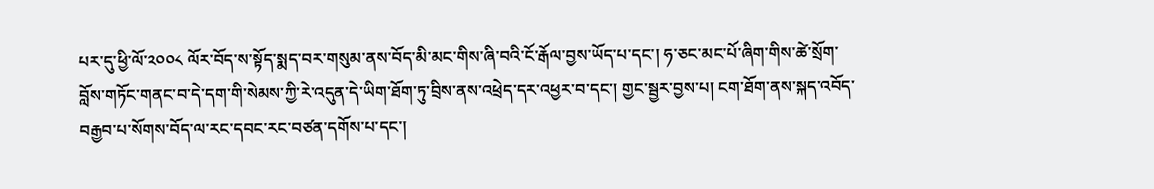པར་དུ་ཕྱི་ལོ་༢༠༠༨ ལོར་བོད་ས་སྟོད་སྨད་བར་གསུམ་ནས་བོད་མི་མང་གིས་ཞི་བའི་ངོ་རྒོལ་བྱས་ཡོད་པ་དང་། ཧ་ཅང་མང་པོ་ཞིག་གིས་ཚེ་སྲོག་བློས་གཏོང་གནང་བ་དེ་དག་གི་སེམས་ཀྱི་རེ་འདུན་དེ་ཡིག་ཐོག་ཏུ་བྲིས་ནས་འཕྲེད་དར་འཕྱར་བ་དང་། གྱང་སྦྱར་བྱས་པ། ངག་ཐོག་ནས་སྐད་འབོད་བརྒྱབ་པ་སོགས་བོད་ལ་རང་དབང་རང་བཙན་དགོས་པ་དང་།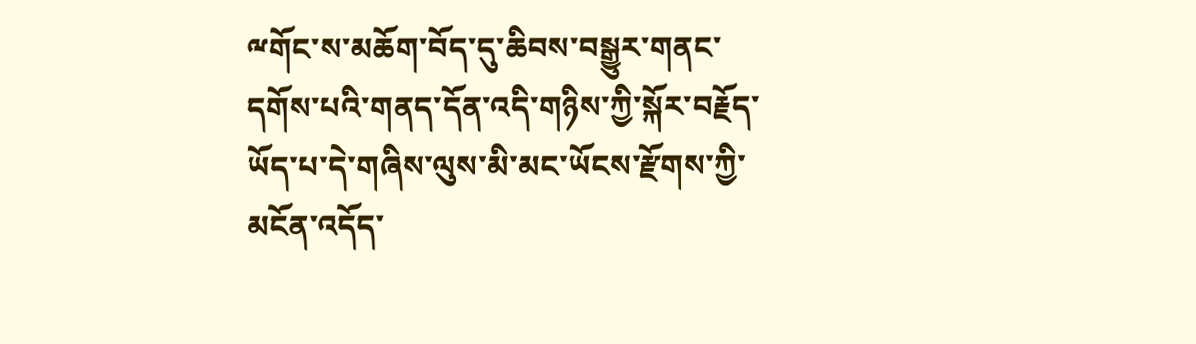ྋགོང་ས་མཆོག་བོད་དུ་ཆིབས་བསྒྱུར་གནང་དགོས་པའི་གནད་དོན་འདི་གཉིས་ཀྱི་སྐོར་བརྗོད་ཡོད་པ་དེ་གཞིས་ལུས་མི་མང་ཡོངས་རྫོགས་ཀྱི་མངོན་འདོད་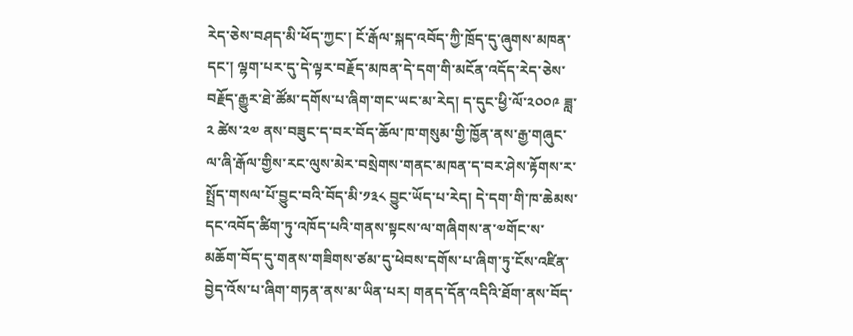རེད་ཅེས་བཤད་མི་ཕོད་ཀྱང་། ངོ་རྒོལ་སྐད་འབོད་ཀྱི་ཁྲོད་དུ་ཞུགས་མཁན་དང་། ལྷག་པར་དུ་དེ་ལྟར་བརྗོད་མཁན་དེ་དག་གི་མངོན་འདོད་རེད་ཅེས་བརྗོད་རྒྱུར་ཐེ་ཚོམ་དགོས་པ་ཞིག་གང་ཡང་མ་རེད། ད་དུང་ཕྱི་ལོ་༢༠༠༩ ཟླ་༢ ཚེས་༢༧ ནས་བཟུང་ད་བར་བོད་ཆོལ་ཁ་གསུམ་གྱི་ཁྱོན་ནས་རྒྱ་གཞུང་ལ་ཞི་རྒོལ་གྱིས་རང་ལུས་མེར་བསྲེགས་གནང་མཁན་ད་བར་ཤེས་རྟོགས་ར་སྤྲོད་གསལ་པོ་བྱུང་བའི་བོད་མི་༡༣༨ བྱུང་ཡོད་པ་རེད། དེ་དག་གི་ཁ་ཆེམས་དང་འབོད་ཚིག་ཏུ་འཁོད་པའི་གནས་སྟངས་ལ་གཞིགས་ན་༧གོང་ས་མཆོག་བོད་དུ་གནས་གཟིགས་ཙམ་དུ་ཕེབས་དགོས་པ་ཞིག་ཏུ་ངོས་འཛིན་བྱེད་འོས་པ་ཞིག་གཏན་ནས་མ་ཡིན་པར། གནད་དོན་འདིའི་ཐོག་ནས་བོད་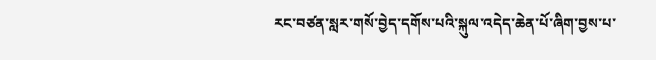རང་བཙན་སླར་གསོ་བྱེད་དགོས་པའི་སྐུལ་འདེད་ཆེན་པོ་ཞིག་བྱས་པ་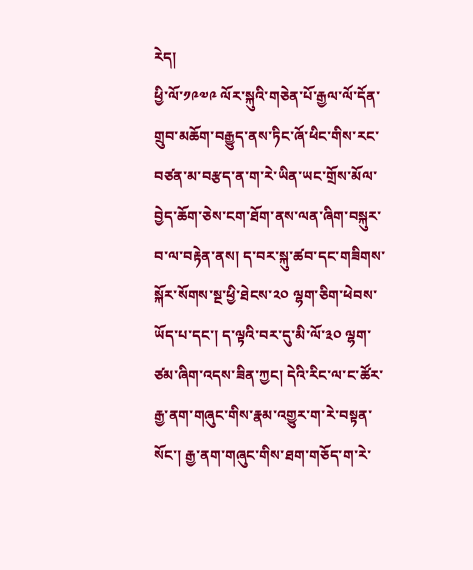རེད།
ཕྱི་ལོ་༡༩༧༩ ལོར་སྐུའི་གཅེན་པོ་རྒྱལ་ལོ་དོན་གྲུབ་མཆོག་བརྒྱུད་ནས་ཏིང་ཞོ་ཕིང་གིས་རང་བཙན་མ་བརྩད་ན་ག་རེ་ཡིན་ཡང་གྲོས་མོལ་བྱེད་ཆོག་ཅེས་ངག་ཐོག་ནས་ལན་ཞིག་བསྐུར་བ་ལ་བརྟེན་ནས། ད་བར་སྐུ་ཚབ་དང་གཟིགས་སྐོར་སོགས་སྔ་ཕྱི་ཐེངས་༢༠ ལྷག་ཅིག་ཕེབས་ཡོད་པ་དང་། ད་ལྟའི་བར་དུ་མི་ལོ་༣༠ ལྷག་ཙམ་ཞིག་འདས་ཟིན་ཀྱང། དེའི་རིང་ལ་ང་ཚོར་རྒྱ་ནག་གཞུང་གིས་རྣམ་འགྱུར་ག་རེ་བསྟན་སོང་། རྒྱ་ནག་གཞུང་གིས་ཐག་གཅོད་ག་རེ་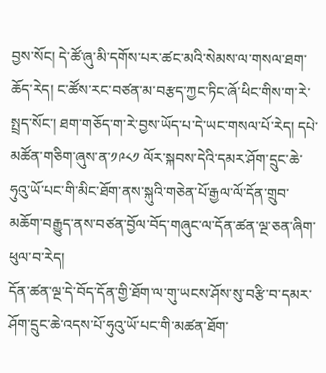བྱས་སོང། དེ་ཚོ་ཞུ་མི་དགོས་པར་ཚང་མའི་སེམས་ལ་གསལ་ཐག་ཆོད་རེད། ང་ཚོས་རང་བཙན་མ་བརྩད་ཀྱང་ཏིང་ཞོ་ཕིང་གིས་ག་རེ་སྤྲད་སོང་། ཐག་གཅོད་ག་རེ་བྱས་ཡོད་པ་དེ་ཡང་གསལ་པོ་རེད། དཔེ་མཚོན་གཅིག་ཞུས་ན་༡༩༨༡ ལོར་སྐབས་དེའི་དམར་ཤོག་དྲུང་ཆེ་ཧུའུ་ཡོ་པང་གི་མིང་ཐོག་ནས་སྐུའི་གཅེན་པོ་རྒྱལ་ལོ་དོན་གྲུབ་མཆོག་བརྒྱུད་ནས་བཙན་བྱོལ་བོད་གཞུང་ལ་དོན་ཚན་ལྔ་ཅན་ཞིག་ཕུལ་བ་རེད།
དོན་ཚན་ལྔ་དེ་བོད་དོན་གྱི་ཐོག་ལ་གུ་ཡངས་ཤོས་སུ་བརྩི་བ་དམར་ཤོག་དྲུང་ཆེ་འདས་པོ་ཧུའུ་ཡོ་པང་གི་མཚན་ཐོག་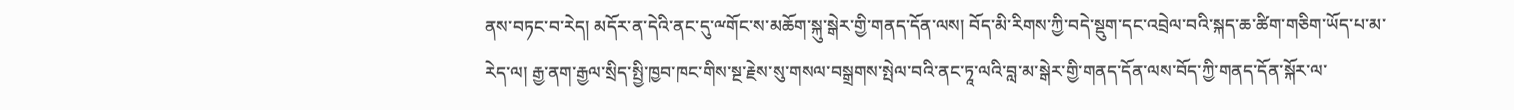ནས་བཏང་བ་རེད། མདོར་ན་དེའི་ནང་དུ་ྋགོང་ས་མཆོག་སྐུ་སྒེར་གྱི་གནད་དོན་ལས། བོད་མི་རིགས་ཀྱི་བདེ་སྡུག་དང་འབྲེལ་བའི་སྐད་ཆ་ཚིག་གཅིག་ཡོད་པ་མ་རེད་ལ། རྒྱ་ནག་རྒྱལ་སྲིད་སྤྱི་ཁྱབ་ཁང་གིས་སྔ་རྗེས་སུ་གསལ་བསྒྲགས་སྤེལ་བའི་ནང་ཏཱ་ལའི་བླ་མ་སྒེར་གྱི་གནད་དོན་ལས་བོད་ཀྱི་གནད་དོན་སྐོར་ལ་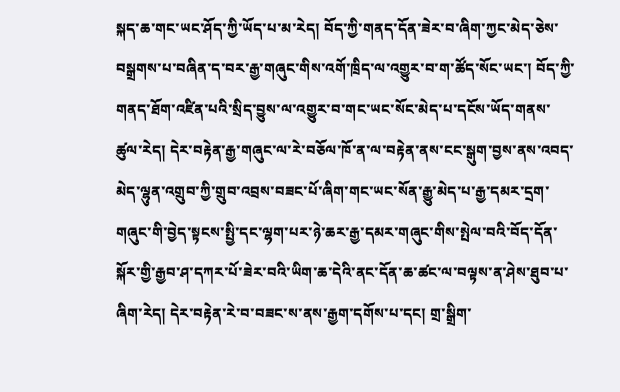སྐད་ཆ་གང་ཡང་ཤོད་ཀྱི་ཡོད་པ་མ་རེད། བོད་ཀྱི་གནད་དོན་ཟེར་བ་ཞིག་ཀྱང་མེད་ཅེས་བསྒྲགས་པ་བཞིན་ད་བར་རྒྱ་གཞུང་གིས་འགོ་ཁྲིད་ལ་འགྱུར་བ་ག་ཚོད་སོང་ཡང་། བོད་ཀྱི་གནད་ཐོག་འཛིན་པའི་སྲིད་བྱུས་ལ་འགྱུར་བ་གང་ཡང་སོང་མེད་པ་དངོས་ཡོད་གནས་ཚུལ་རེད། དེར་བརྟེན་རྒྱ་གཞུང་ལ་རེ་བཅོལ་ཁོ་ན་ལ་བརྟེན་ནས་ངང་སྒུག་བྱས་ནས་འབད་མེད་ལྷུན་འགྲུབ་ཀྱི་གྲུབ་འབྲས་བཟང་པོ་ཞིག་གང་ཡང་སོན་རྒྱུ་མེད་པ་རྒྱ་དམར་དྲག་གཞུང་གི་བྱེད་སྟངས་སྤྱི་དང་ལྷག་པར་ཉེ་ཆར་རྒྱ་དམར་གཞུང་གིས་སྤེལ་བའི་བོད་དོན་སྐོར་གྱི་རྒྱབ་ཤ་དཀར་པོ་ཟེར་བའི་ཡིག་ཆ་དེའི་ནང་དོན་ཆ་ཚང་ལ་བལྟས་ན་ཤེས་ཐུབ་པ་ཞིག་རེད། དེར་བརྟེན་རེ་བ་བཟང་ས་ནས་རྒྱག་དགོས་པ་དང། གྲ་སྒྲིག་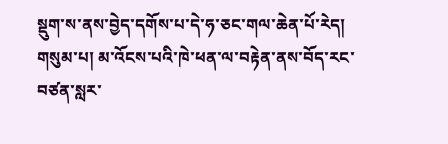སྡུག་ས་ནས་བྱེད་དགོས་པ་དེ་ཧ་ཅང་གལ་ཆེན་པོ་རེད།
གསུམ་པ། མ་འོངས་པའི་ཁེ་ཕན་ལ་བརྟེན་ནས་བོད་རང་བཙན་སླར་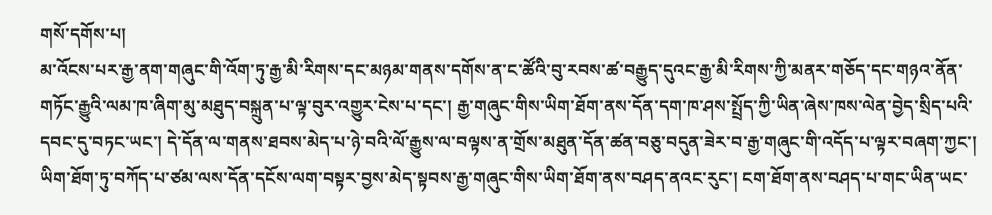གསོ་དགོས་པ།
མ་འོངས་པར་རྒྱ་ནག་གཞུང་གི་འོག་ཏུ་རྒྱ་མི་རིགས་དང་མཉམ་གནས་དགོས་ན་ང་ཚོའི་བུ་རབས་ཚ་བརྒྱུད་དུའང་རྒྱ་མི་རིགས་ཀྱི་མནར་གཅོད་དང་གཉའ་ནོན་གཏོང་རྒྱུའི་ལམ་ཁ་ཞིག་མུ་མཐུད་བསྐྲུན་པ་ལྟ་བུར་འགྱུར་ངེས་པ་དང་། རྒྱ་གཞུང་གིས་ཡིག་ཐོག་ནས་དོན་དག་ཁ་ཤས་སྤྲོད་ཀྱི་ཡིན་ཞེས་ཁས་ལེན་བྱེད་སྲིད་པའི་དབང་དུ་བཏང་ཡང་། དེ་དོན་ལ་གནས་ཐབས་མེད་པ་ཉེ་བའི་ལོ་རྒྱུས་ལ་བལྟས་ན་གྲོས་མཐུན་དོན་ཚན་བཅུ་བདུན་ཟེར་བ་རྒྱ་གཞུང་གི་འདོད་པ་ལྟར་བཞག་ཀྱང་། ཡིག་ཐོག་ཏུ་བཀོད་པ་ཙམ་ལས་དོན་དངོས་ལག་བསྟར་བྱས་མེད་སྟབས་རྒྱ་གཞུང་གིས་ཡིག་ཐོག་ནས་བཤད་ནའང་རུང་། ངག་ཐོག་ནས་བཤད་པ་གང་ཡིན་ཡང་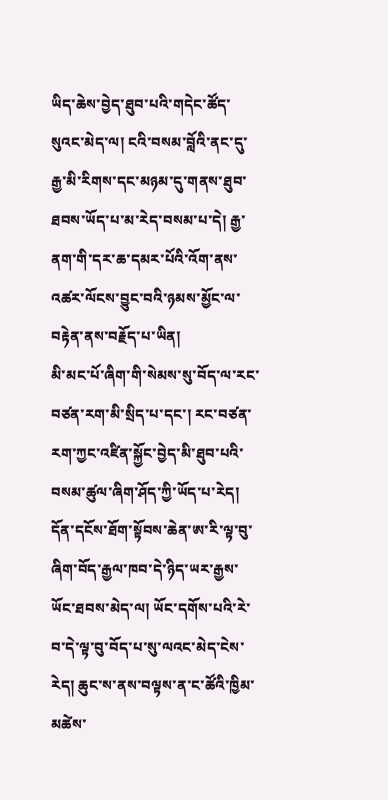ཡིད་ཆེས་བྱེད་ཐུབ་པའི་གདེང་ཚོད་སུའང་མེད་ལ། ངའི་བསམ་བློའི་ནང་དུ་རྒྱ་མི་རིགས་དང་མཉམ་དུ་གནས་ཐུབ་ཐབས་ཡོད་པ་མ་རེད་བསམ་པ་དེ། རྒྱ་ནག་གི་དར་ཆ་དམར་པོའི་འོག་ནས་འཚར་ལོངས་བྱུང་བའི་ཉམས་མྱོང་ལ་བརྟེན་ནས་བརྗོད་པ་ཡིན།
མི་མང་པོ་ཞིག་གི་སེམས་སུ་བོད་ལ་རང་བཙན་རག་མི་སྲིད་པ་དང་། རང་བཙན་རག་ཀྱང་འཛིན་སྐྱོང་བྱེད་མི་ཐུབ་པའི་བསམ་ཚུལ་ཞིག་ཤོད་ཀྱི་ཡོད་པ་རེད། དོན་དངོས་ཐོག་སྟོབས་ཆེན་ཨ་རི་ལྟ་བུ་ཞིག་བོད་རྒྱལ་ཁབ་དེ་ཉིད་ཡར་རྒྱས་ཡོང་ཐབས་མེད་ལ། ཡོང་དགོས་པའི་རེ་བ་དེ་ལྟ་བུ་བོད་པ་སུ་ལའང་མེད་ངེས་རེད། ཆུང་ས་ནས་བལྟས་ན་ང་ཚོའི་ཁྱིམ་མཚེས་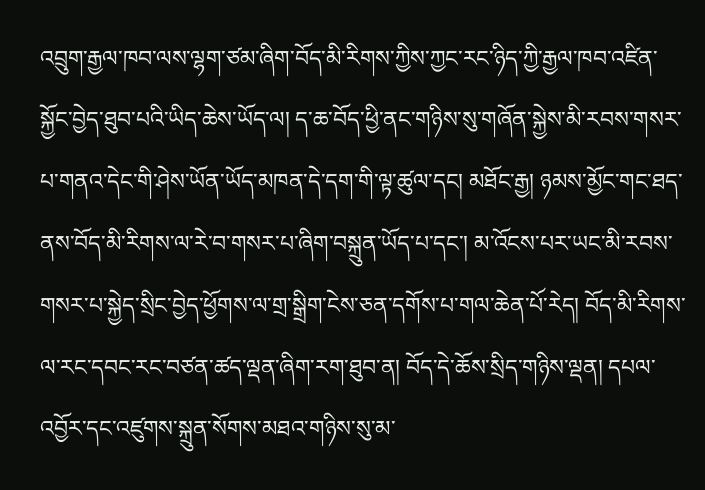འབྲུག་རྒྱལ་ཁབ་ལས་ལྷག་ཙམ་ཞིག་བོད་མི་རིགས་ཀྱིས་ཀྱང་རང་ཉིད་ཀྱི་རྒྱལ་ཁབ་འཛིན་སྐྱོང་བྱེད་ཐུབ་པའི་ཡིད་ཆེས་ཡོད་ལ། ད་ཆ་བོད་ཕྱི་ནང་གཉིས་སུ་གཞོན་སྐྱེས་མི་རབས་གསར་པ་གནའ་དེང་གི་ཤེས་ཡོན་ཡོད་མཁན་དེ་དག་གི་ལྟ་ཚུལ་དང། མཐོང་རྒྱ། ཉམས་མྱོང་གང་ཐད་ནས་བོད་མི་རིགས་ལ་རེ་བ་གསར་པ་ཞིག་བསྐྲུན་ཡོད་པ་དང་། མ་འོངས་པར་ཡང་མི་རབས་གསར་པ་སྐྱེད་སྲིང་བྱེད་ཕྱོགས་ལ་གྲ་སྒྲིག་ངེས་ཅན་དགོས་པ་གལ་ཆེན་པོ་རེད། བོད་མི་རིགས་ལ་རང་དབང་རང་བཙན་ཚད་ལྡན་ཞིག་རག་ཐུབ་ན། བོད་དེ་ཆོས་སྲིད་གཉིས་ལྡན། དཔལ་འབྱོར་དང་འཛུགས་སྐྲུན་སོགས་མཐའ་གཉིས་སུ་མ་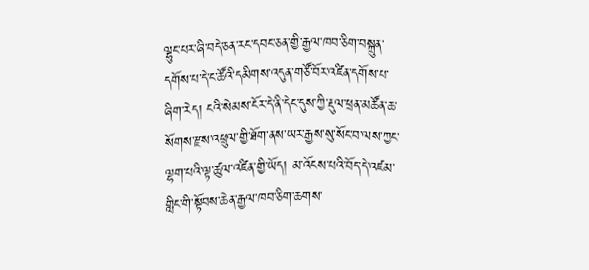ལྷུང་པར་ཞི་བདེ་ཅན་རང་དབང་ཅན་གྱི་རྒྱལ་ཁབ་ཅིག་བསྐྲུན་དགོས་པ་དེ་ང་ཚོའི་དམིགས་འདུན་གཙོ་བོར་འཛིན་དགོས་པ་ཞིག་རེད། ངའི་སེམས་ངོར་དེ་ནི་དེང་དུས་ཀྱི་རྡུལ་ཕྲན་མཚོན་ཆ་སོགས་རྫས་འཕྲུལ་གྱི་ཐོག་ནས་ཡར་རྒྱས་སུ་སོང་བ་ལས་ཀྱང་ལྷག་པའི་ལྟ་ཚུལ་འཛིན་གྱི་ཡོད། མ་འོངས་པའི་བོད་དེ་འཛམ་གླིང་གི་སྟོབས་ཆེན་རྒྱལ་ཁབ་ཅིག་ཆགས་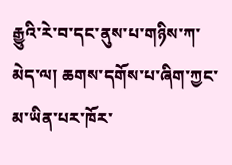རྒྱུའི་རེ་བ་དང་ནུས་པ་གཉིས་ཀ་མེད་ལ། ཆགས་དགོས་པ་ཞིག་ཀྱང་མ་ཡིན་པར་ཁོར་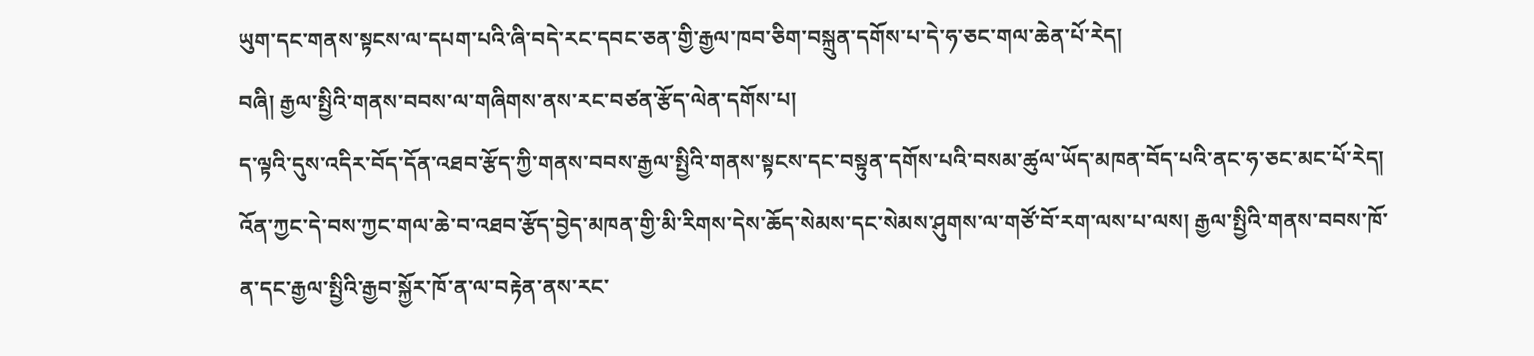ཡུག་དང་གནས་སྟངས་ལ་དཔག་པའི་ཞི་བདེ་རང་དབང་ཅན་གྱི་རྒྱལ་ཁབ་ཅིག་བསྐྲུན་དགོས་པ་དེ་ཧ་ཅང་གལ་ཆེན་པོ་རེད།
བཞི། རྒྱལ་སྤྱིའི་གནས་བབས་ལ་གཞིགས་ནས་རང་བཙན་རྩོད་ལེན་དགོས་པ།
ད་ལྟའི་དུས་འདིར་བོད་དོན་འཐབ་རྩོད་ཀྱི་གནས་བབས་རྒྱལ་སྤྱིའི་གནས་སྟངས་དང་བསྟུན་དགོས་པའི་བསམ་ཚུལ་ཡོད་མཁན་བོད་པའི་ནང་ཧ་ཅང་མང་པོ་རེད། འོན་ཀྱང་དེ་བས་ཀྱང་གལ་ཆེ་བ་འཐབ་རྩོད་བྱེད་མཁན་གྱི་མི་རིགས་དེས་ཆོད་སེམས་དང་སེམས་ཤུགས་ལ་གཙོ་བོ་རག་ལས་པ་ལས། རྒྱལ་སྤྱིའི་གནས་བབས་ཁོ་ན་དང་རྒྱལ་སྤྱིའི་རྒྱབ་སྐྱོར་ཁོ་ན་ལ་བརྟེན་ནས་རང་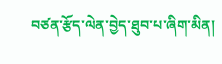བཙན་རྩོད་ལེན་བྱེད་ཐུབ་པ་ཞིག་མིན།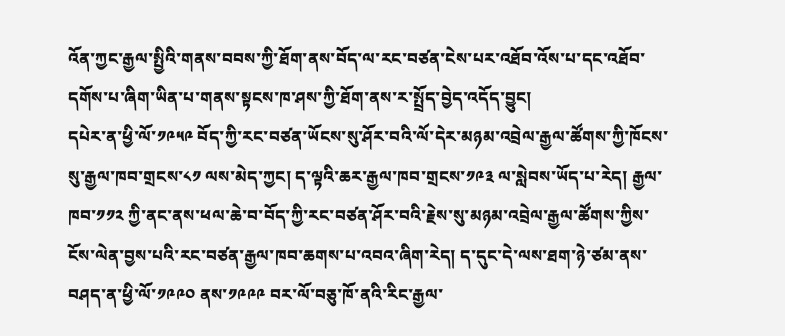འོན་ཀྱང་རྒྱལ་སྤྱིའི་གནས་བབས་ཀྱི་ཐོག་ནས་བོད་ལ་རང་བཙན་ངེས་པར་འཐོབ་འོས་པ་དང་འཐོབ་དགོས་པ་ཞིག་ཡིན་པ་གནས་སྟངས་ཁ་ཤས་ཀྱི་ཐོག་ནས་ར་སྤྲོད་བྱེད་འདོད་བྱུང།
དཔེར་ན་ཕྱི་ལོ་༡༩༥༩ བོད་ཀྱི་རང་བཙན་ཡོངས་སུ་ཤོར་བའི་ལོ་དེར་མཉམ་འབྲེལ་རྒྱལ་ཚོགས་ཀྱི་ཁོངས་སུ་རྒྱལ་ཁབ་གྲངས་༨༡ ལས་མེད་ཀྱང། ད་ལྟའི་ཆར་རྒྱལ་ཁབ་གྲངས་༡༩༣ ལ་སླེབས་ཡོད་པ་རེད། རྒྱལ་ཁབ་༡༡༢ ཀྱི་ནང་ནས་ཕལ་ཆེ་བ་བོད་ཀྱི་རང་བཙན་ཤོར་བའི་རྗེས་སུ་མཉམ་འབྲེལ་རྒྱལ་ཚོགས་ཀྱིས་ངོས་ལེན་བྱས་པའི་རང་བཙན་རྒྱལ་ཁབ་ཆགས་པ་འབའ་ཞིག་རེད། ད་དུང་དེ་ལས་ཐག་ཉེ་ཙམ་ནས་བཤད་ན་ཕྱི་ལོ་༡༩༩༠ ནས་༡༩༩༩ བར་ལོ་བཅུ་ཁོ་ནའི་རིང་རྒྱལ་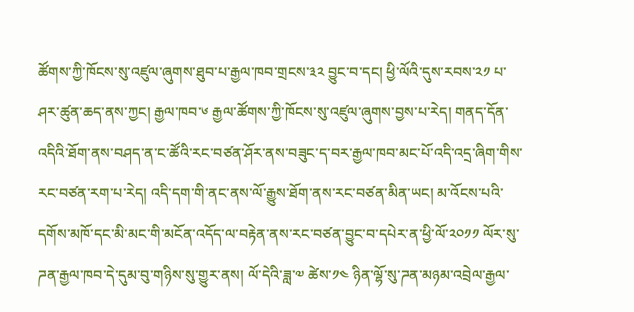ཚོགས་ཀྱི་ཁོངས་སུ་འཛུལ་ཞུགས་ཐུབ་པ་རྒྱལ་ཁབ་གྲངས་༣༢ བྱུང་བ་དང། ཕྱི་ལོའི་དུས་རབས་༢༡ པ་ཤར་ཚུན་ཆད་ནས་ཀྱང། རྒྱལ་ཁབ་༦ རྒྱལ་ཚོགས་ཀྱི་ཁོངས་སུ་འཛུལ་ཞུགས་བྱས་པ་རེད། གནད་དོན་འདིའི་ཐོག་ནས་བཤད་ན་ང་ཚོའི་རང་བཙན་ཤོར་ནས་བཟུང་ད་བར་རྒྱལ་ཁབ་མང་པོ་འདི་འདྲ་ཞིག་གིས་རང་བཙན་རག་པ་རེད། འདི་དག་གི་ནང་ནས་ལོ་རྒྱུས་ཐོག་ནས་རང་བཙན་མིན་ཡང། མ་འོངས་པའི་དགོས་མཁོ་དང་མི་མང་གི་མངོན་འདོད་ལ་བརྟེན་ནས་རང་བཙན་བྱུང་བ་དཔེར་ན་ཕྱི་ལོ་༢༠༡༡ ལོར་སུ་ཌན་རྒྱལ་ཁབ་དེ་དུམ་བུ་གཉིས་སུ་གྱུར་ནས། ལོ་དེའི་ཟླ་༧ ཚེས་༡༤ ཉིན་ལྷོ་སུ་ཌན་མཉམ་འབྲེལ་རྒྱལ་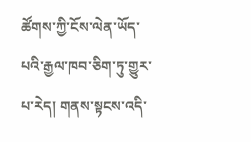ཚོགས་ཀྱི་ངོས་ལེན་ཡོད་པའི་རྒྱལ་ཁབ་ཅིག་ཏུ་གྱུར་པ་རེད། གནས་སྟངས་འདི་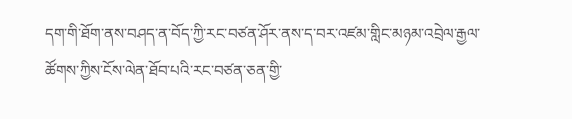དག་གི་ཐོག་ནས་བཤད་ན་བོད་ཀྱི་རང་བཙན་ཤོར་ནས་ད་བར་འཛམ་གླིང་མཉམ་འབྲེལ་རྒྱལ་ཚོགས་ཀྱིས་ངོས་ལེན་ཐོབ་པའི་རང་བཙན་ཅན་གྱི་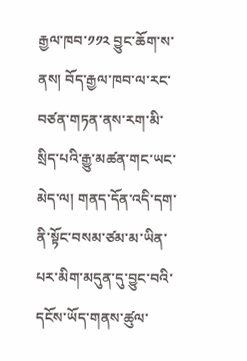རྒྱལ་ཁབ་༡༡༢ བྱུང་ཆོག་ས་ནས། བོད་རྒྱལ་ཁབ་ལ་རང་བཙན་གཏན་ནས་རག་མི་སྲིད་པའི་རྒྱུ་མཚན་གང་ཡང་མེད་ལ། གནད་དོན་འདི་དག་ནི་སྟོང་བསམ་ཙམ་མ་ཡིན་པར་མིག་མདུན་དུ་བྱུང་བའི་དངོས་ཡོད་གནས་ཚུལ་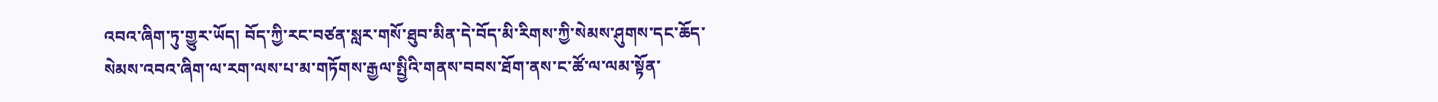འབའ་ཞིག་ཏུ་གྱུར་ཡོད། བོད་ཀྱི་རང་བཙན་སླར་གསོ་ཐུབ་མིན་དེ་བོད་མི་རིགས་ཀྱི་སེམས་ཤུགས་དང་ཆོད་སེམས་འབའ་ཞིག་ལ་རག་ལས་པ་མ་གཏོགས་རྒྱལ་སྤྱིའི་གནས་བབས་ཐོག་ནས་ང་ཚོ་ལ་ལམ་སྟོན་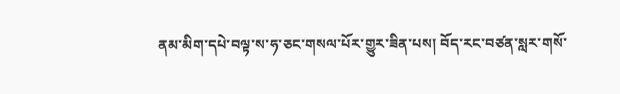ནམ་མིག་དཔེ་བལྟ་ས་ཧ་ཅང་གསལ་པོར་གྱུར་ཟིན་པས། བོད་རང་བཙན་སླར་གསོ་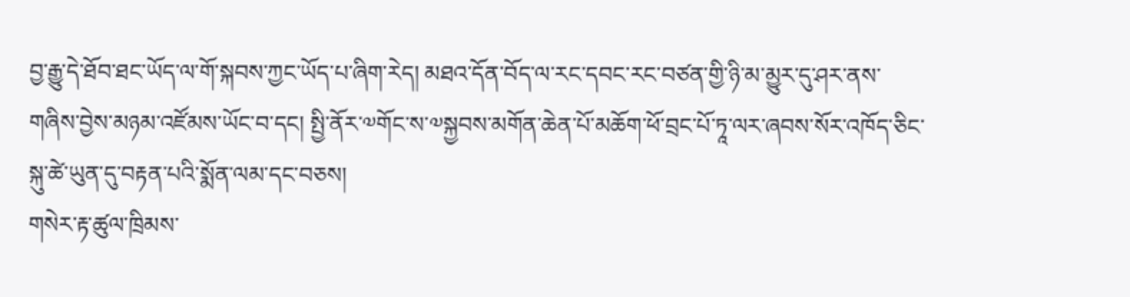བྱ་རྒྱུ་དེ་ཐོབ་ཐང་ཡོད་ལ་གོ་སྐབས་ཀྱང་ཡོད་པ་ཞིག་རེད། མཐའ་དོན་བོད་ལ་རང་དབང་རང་བཙན་གྱི་ཉི་མ་མྱུར་དུ་ཤར་ནས་གཞིས་བྱེས་མཉམ་འཛོམས་ཡོང་བ་དང། སྤྱི་ནོར་༧གོང་ས་༧སྐྱབས་མགོན་ཆེན་པོ་མཆོག་ཕོ་བྲང་པོ་ཏཱ་ལར་ཞབས་སོར་འཁོད་ཅིང་སྐུ་ཚེ་ཡུན་དུ་བརྟན་པའི་སྨོན་ལམ་དང་བཅས།
གསེར་རྟ་ཚུལ་ཁྲིམས་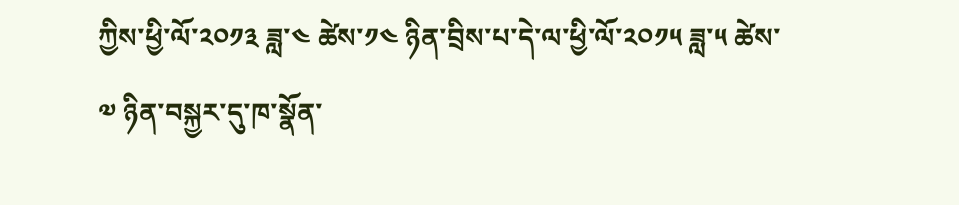ཀྱིས་ཕྱི་ལོ་༢༠༡༣ ཟླ་༤ ཚེས་༡༤ ཉིན་བྲིས་པ་དེ་ལ་ཕྱི་ལོ་༢༠༡༥ ཟླ་༥ ཚེས་༧ ཉིན་བསྐྱར་དུ་ཁ་སྣོན་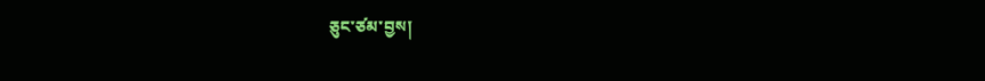ཅུང་ཙམ་བྱས།